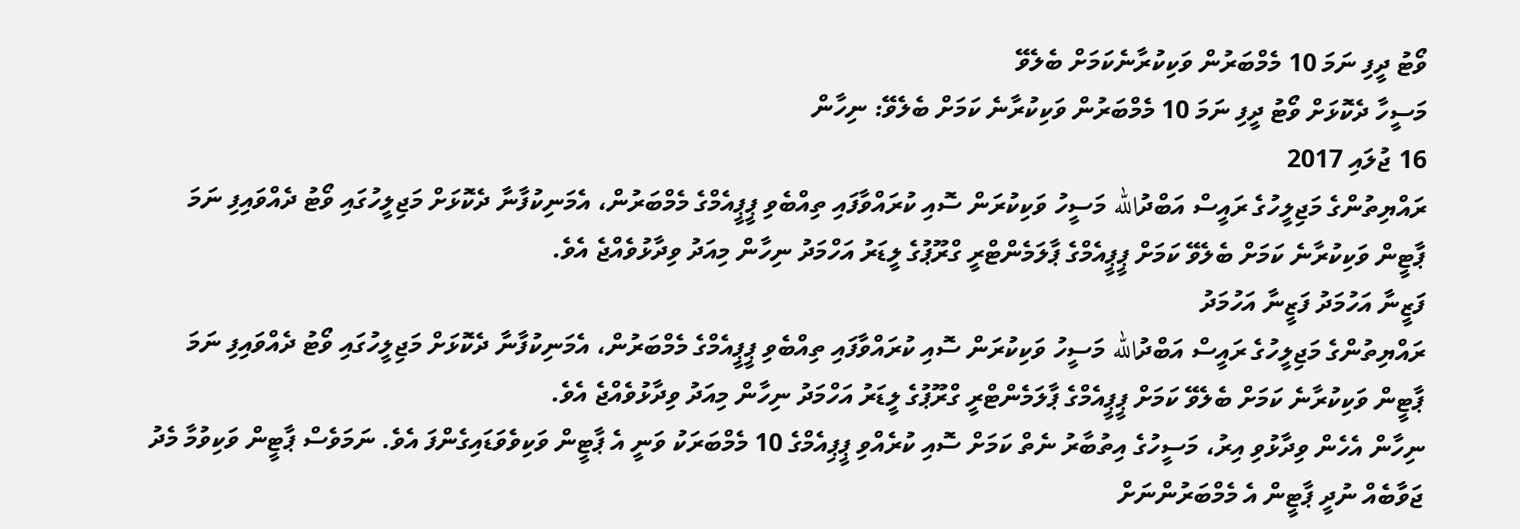ވޯޓު ދީފި ނަމަ 10 މެމްބަރުން ވަކިކުރާނެކަމަށް ބެލެވޭ
މަސީހާ ދެކޮޅަށް ވޯޓު ދީފި ނަމަ 10 މެމްބަރުން ވަކިކުރާނެ ކަމަށް ބެލެވޭ: ނިހާން
16 ޖުލައި 2017
ރައްޔިތުންގެ މަޖިލީހުގެ ރައީސް އަބްދުالله މަސީހު ވަކިކުރަން ސޮއި ކުރައްވާފައި ތިއްބެވި ޕީޕީއެމްގެ މެމްބަރުން، އެމަނިކުފާނާ ދެކޮޅަށް މަޖިލީހުގައި ވޯޓު ދެއްވައިފި ނަމަ ޕާޓީން ވަކިކުރާނެ ކަމަށް ބެލެވޭ ކަމަށް ޕީޕީއެމްގެ ޕާލަމެންޓްރީ ގްރޫޕުގެ ލީޑަރު އަހްމަދު ނިހާން މިއަދު ވިދާޅުވެއްޖެ އެވެ.
ފަޒީނާ އަހުމަދު ފަޒީނާ އަހުމަދު
ރައްޔިތުންގެ މަޖިލީހުގެ ރައީސް އަބްދުالله މަސީހު ވަކިކުރަން ސޮއި ކުރައްވާފައި ތިއްބެވި ޕީޕީއެމްގެ މެމްބަރުން، އެމަނިކުފާނާ ދެކޮޅަށް މަޖިލީހުގައި ވޯޓު ދެއްވައިފި ނަމަ ޕާޓީން ވަކިކުރާނެ ކަމަށް ބެލެވޭ ކަމަށް ޕީޕީއެމްގެ ޕާލަމެންޓްރީ ގްރޫޕުގެ ލީޑަރު އަހްމަދު ނިހާން މިއަދު ވިދާޅުވެއްޖެ އެވެ.
ނިހާން އެހެން ވިދާޅުވި އިރު، މަސީހުގެ އިތުބާރު ނެތް ކަމަށް ސޮއި ކުރެއްވި ޕީޕިއެމްގެ 10 މެމްބަރަކު ވަނީ އެ ޕާޓީން ވަކިވެވަޑައިގެންފަ އެވެ. ނަމަވެސް ޕާޓީން ވަކިވުމާ މެދު ޖަވާބެއް ނުދީ ޕާޓީން އެ މެމްބަރުންނަށް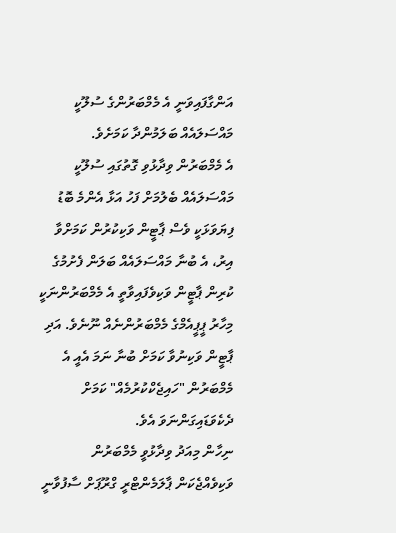އަންގާފައިވަނީ އެ މެމްބަރުންގެ ސުލޫކީ މައްސަލައެއް ބަލަމުންދާ ކަމަށެވެ.
އެ މެމްބަރުން ވިދާޅުވި ގޮތުގައި ސުލޫކީ މައްސަލައެއް ބެލުމަށް ފަހު އަޅާ އެންމެ ބޮޑު ފިޔަވަޅަކީ ވެސް ޕާޓީން ވަކިކުރުން ކަމަށްވާ އިރު، އެ ބުނާ މައްސަލައެއް ބަލަން ފެށުމުގެ ކުރިން ޕާޓީން ވަކިވެފައިވާތީ އެ މެމްބަރުންނަކީ މިހާރު ޕީޕީއެމްގެ މެމްބަރުންނެއް ނޫނެވެ. އަދި ޕާޓީން ވަކިނުވާ ކަމަށް ބުނާ ނަމަ އެއީ އެ މެމްބަރުން "ހައިޖެކްކުރުމެއް" ކަމަށް ދެކެވަޑައިގަންނަވަ އެވެ.
ނިހާން މިއަދު ވިދާޅުވީ މެމްބަރުން ވަކިވެއްޖެކަން ޕާލަމެންޓްރީ ގްރޫޕަށް ސާފުވާނީ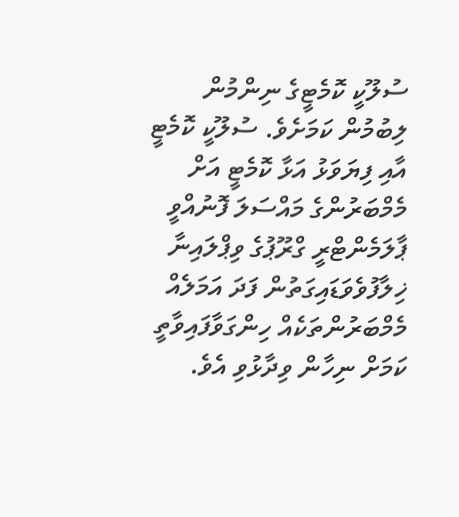ސުލޫކީ ކޮމެޓީގެ ނިންމުން ލިބުމުން ކަމަށެވެ. ސުލޫކީ ކޮމެޓީ އާއި ފިޔަވަޅު އަޅާ ކޮމެޓީ އަށް މެމްބަރުންގެ މައްސަލަ ފޮނުއްވީ ޕާލަމެންޓްރީ ގްރޫޕުގެ ވިޕްލައިނާ ޚިލާފުވެވަޑައިގަތުން ފަދަ އަމަލެއް މެމްބަރުންތަކެއް ހިންގަވާފައިވާތީ ކަމަށް ނިހާން ވިދާޅުވި އެވެ.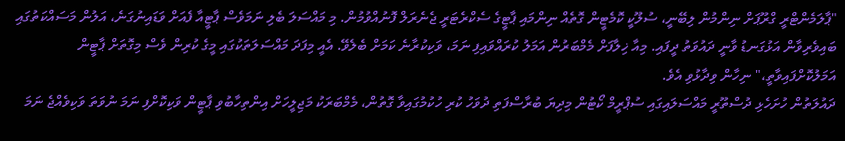"ޕާލަމެންޓްރީ ގްރޫޕަށް ނިންމުން ލިބޭނީ، ސުލޫކީ ކޮމެޓީން ގޮތެއް ނިންމައި ޕާޓީގެ ސެކްރެޓަރީ ޖެނެރަލް ފޮނުއްވުމުން. މި މައްސަލަ ބެލި ނަމަވެސް ޕާޓީއާ ފެއަށް ވަޑައިނުގަނެ، އަލުން މަސައްކަތުގައި ބައިވެރިވާން އަޅުގަނޑު ވާނީ ދައުވަތު ދީފައި. މިއާ ޚިލާފަށް މެމްބަރުން އަމަލު ކުރައްވައިފި ނަމަ، ވަކިކުރާނެ ކަމަށް ބެލެވޭ. އެއީ މިފަދަ މައްސަލަތަކުގައި މީގެ ކުރިން ވެސް މިގޮތަށް ޕާޓީން އަމަލުކޮށްފައިވާތީ،" ނިހާން ވިދާޅުވި އެވެ.
ދައުލަތުން ހުށަހެޅި ދުސްތޫރީ މައްސަލައިގައި ސުޕްރީމް ކޯޓުން މިދިޔަ ބުރާސްފަތި ދުވަހު ކުރި ހުކުމުގައިވާ ގޮތުން، މެމްބަރަކު މަޖިލީހަށް އިންތިހާބުވި ޕާޓީން ވަކިކޮށްފި ނަމަ ނުވަތަ ވަކިވެއްޖެ ނަމަ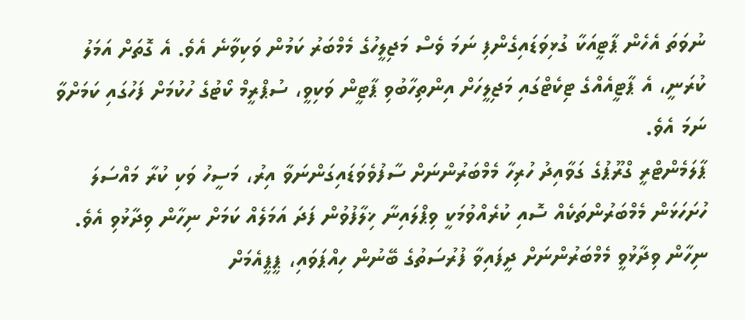ނުވަތަ އެހެން ޕާޓީއަކާ ގުޅިވަޑައިގެންފި ނަމަ ވެސް މަޖިލީހުގެ މެމްބަރު ކަމުން ވަކިވާނެ އެވެ. އެ ގޮތަށް އަމަލު ކުރަނީ، އެ ޕާޓީއެއްގެ ޓިކެޓްގައި މަޖިލީހަށް އިންތިހާބުވި ޕާޓީން ވަކިވީ، ސުޕްރީމް ކޯޓުގެ ހުކުމަށް ފަހުގައި ކަމަށްވާ ނަމަ އެވެ.
ޕާލަމެންޓްރީ ގްރޫޕުގެ ގަވާއިދު ހުރިހާ މެމްބަރުންނަށް ސާފުވެވަޑައިގަންނަވާ އިރު، މަސީހު ވަކި ކުރާ މައްސަލަ ހުށަހަޅަން މެމްބަރުންތަކެއް ސޮއި ކުރެއްވުމަކީ ވިޕްލައިނާ ޚިލާފުވުން ފަދަ އަމަލެއް ކަމަށް ނިހާން ވިދާޅުވި އެވެ.
ނިހާން ވިދާޅުވީ މެމްބަރުންނަށް ދީފައިވާ ފުރުސަތުގެ ބޭނުން ހިއްޕަވައި، ޕީޕީއެމަށް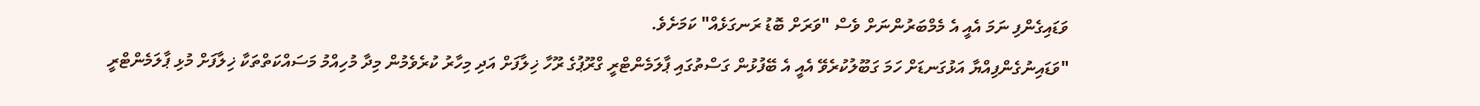ވަޑައިގެންފި ނަމަ އެއީ އެ މެމްބަރުންނަށް ވެސް "ވަރަށް ބޮޑު ރަނގަޅެއް" ކަމަށެވެ.
"ވަޑައިނުގެންފިއްޔާ އަޅުގަނޑަށް ހަމަ ގަބޫލުކުރެވޭ އެއީ އެ ބޭފުޅުން ގަސްތުގައި ޕާލަމެންޓްރީ ގްރޫޕުގެ ރޫހާ ޚިލާފަށް އަދި މިހާރު ކުރެވެމުން މިދާ މުހިއްމު މަސައްކަތްތަކާ ޚިލާފަށް މުޅި ޕާލަމެންޓްރީ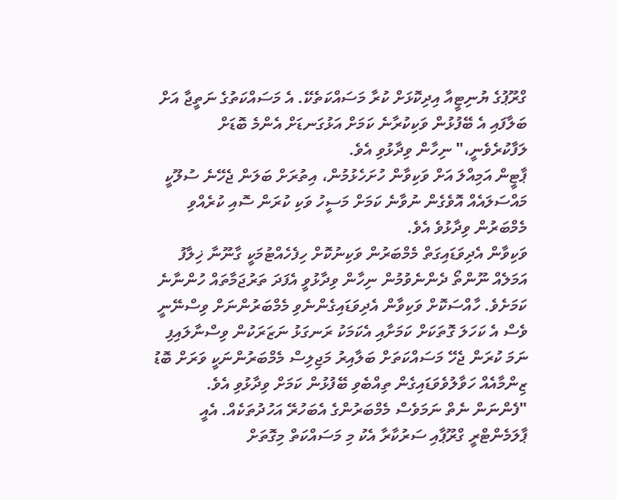ގްރޫޕުގެ ޔުނިޓީއާ އިދިކޮޅަށް ކުރާ މަސައްކަތެކޭ. އެ މަސައްކަތުގެ ނަތީޖާ އަށް ބަލާފައި އެ ބޭފުޅުން ވަކިކުރާނެ ކަމަށް އަޅުގަނޑަށް އެންމެ ބޮޑަށް ލަފާކުރެވެނީ،" ނިހާން ވިދާޅުވި އެވެ.
ޕާޓީން އަމިއްލަ އަށް ވަކިވާން ހުށަހެޅުމުން، އިތުރަށް ބަލަން ޖެހޭނެ ސުލޫކީ މައްސަލައެއް އޮވެގެން ނުވާނެ ކަމަށް މަސީހު ވަކި ކުރަން ސޮއި ކުރެއްވި މެމްބަރުން ވިދާޅުވެ އެވެ.
ވަކިވާން އެދިވަޑައިގަތް މެމްބަރުން ވަކިނުކޮށް ހިފެހެއްޓުމަކީ ގާނޫނާ ޚިލާފު އަމަލެއް ނޫންތޯ ދެންނެވުމުން ނިހާން ވިދާޅުވީ އެފަދަ ތަރުޖަމާތައް ހުންނާނެ ކަމަށެވެ. ހާއްސަކޮށް ވަކިވާން އެދިވަޑައިގެންނެވި މެމްބަރުންނަށް ވިސްނޭނީ ވެސް އެ ކަހަލަ ގޮތަކަށް ކަމަށާއި އެކަމަކު ރަނގަޅު ނަޒަރަކުން ވިސްނާލައިފި ނަމަ ކުރަން ޖެހޭ މަސައްކަތަށް ބަލާއިރު މަޖިލިސް މެމްބަރުންނަކީ ވަރަށް ބޮޑު ޒިންމާއެއް ހަވާލުވެވަޑައިގެން ތިއްބެވި ބޭފުޅުން ކަމަށް ވިދާޅުވި އެވެ.
"ފެންނަން ނެތް ނަމަވެސް މެމްބަރުންގެ އެބަހުރޭ އަހުދުތަކެއް. އެއީ ޕާލަމެންޓްރީ ގްރޫޕާއި ސަރުކާރާ އެކު މި މަސައްކަތް މިގޮތަށް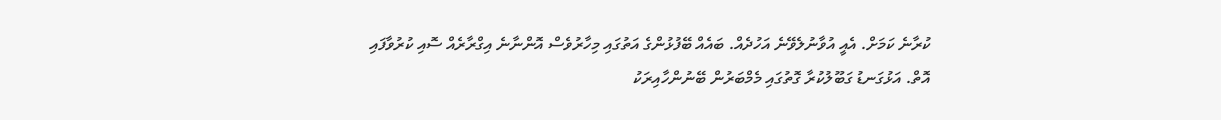ކުރާނެ ކަމަށް. އެއީ އުވާނުލެވޭނެ އަހުދެއް. ބައެއް ބޭފުޅުންގެ އަތުގައި މިހާރުވެސް އޮންނާނެ އިގްރާރެއް ސޮއި ކުރުވާފައި އޮތް. އަޅުގަނޑު ގަބޫލުކުރާ ގޮތުގައި މެމްބަރުން ބޭނުންހާއިރަކު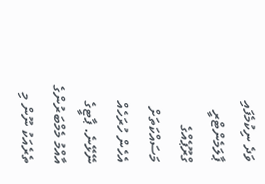ވަދެ ނިކުމެފައި ޕާލަމެންޓްރީ ގްރޫޕެއްގެ މަސައްކަތަށް އެހެން ހުރަހެއް ނޭޅޭނެ. ޕާޓީގެ އާއްމު މެމްބަރުންގެ ތެރެއަކު ނޫން މި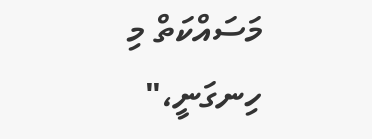މަސައްކަތް މި ހިނގަނީ،"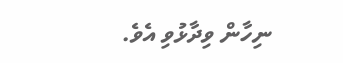ނިހާން ވިދާޅުވި އެވެ.